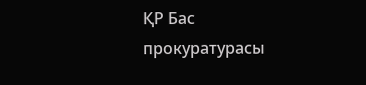ҚР Бас прокуратурасы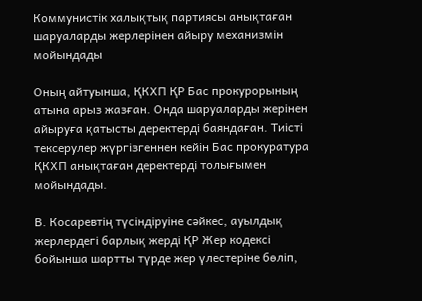Коммунистік халықтық партиясы анықтаған шаруаларды жерлерінен айыру механизмін мойындады

Оның айтуынша, ҚКХП ҚР Бас прокурорының атына арыз жазған. Онда шаруаларды жерінен айыруға қатысты деректерді баяндаған. Тиісті тексерулер жүргізгеннен кейін Бас прокуратура ҚКХП анықтаған деректерді толығымен мойындады.

В. Косаревтің түсіндіруіне сәйкес, ауылдық жерлердегі барлық жерді ҚР Жер кодексі бойынша шартты түрде жер үлестеріне бөліп,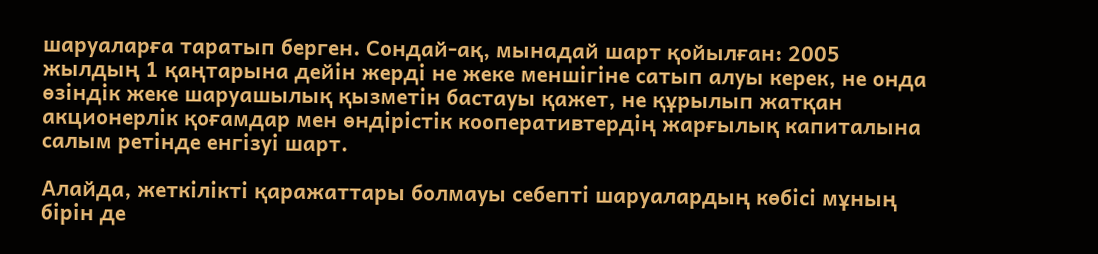шаруаларға таратып берген. Сондай-ақ, мынадай шарт қойылған: 2005 жылдың 1 қаңтарына дейін жерді не жеке меншігіне сатып алуы керек, не онда өзіндік жеке шаруашылық қызметін бастауы қажет, не құрылып жатқан акционерлік қоғамдар мен өндірістік кооперативтердің жарғылық капиталына салым ретінде енгізуі шарт.

Алайда, жеткілікті қаражаттары болмауы себепті шаруалардың көбісі мұның бірін де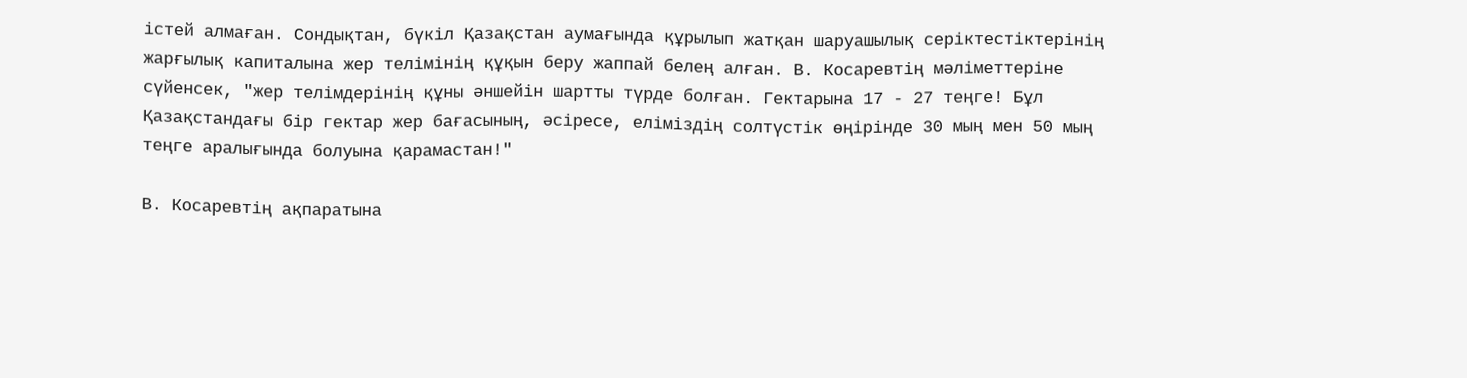істей алмаған. Сондықтан, бүкіл Қазақстан аумағында құрылып жатқан шаруашылық серіктестіктерінің жарғылық капиталына жер телімінің құқын беру жаппай белең алған. В. Косаревтің мәліметтеріне сүйенсек, "жер телімдерінің құны әншейін шартты түрде болған. Гектарына 17 - 27 теңге! Бұл Қазақстандағы бір гектар жер бағасының, әсіресе, еліміздің солтүстік өңірінде 30 мың мен 50 мың теңге аралығында болуына қарамастан!"

В. Косаревтің ақпаратына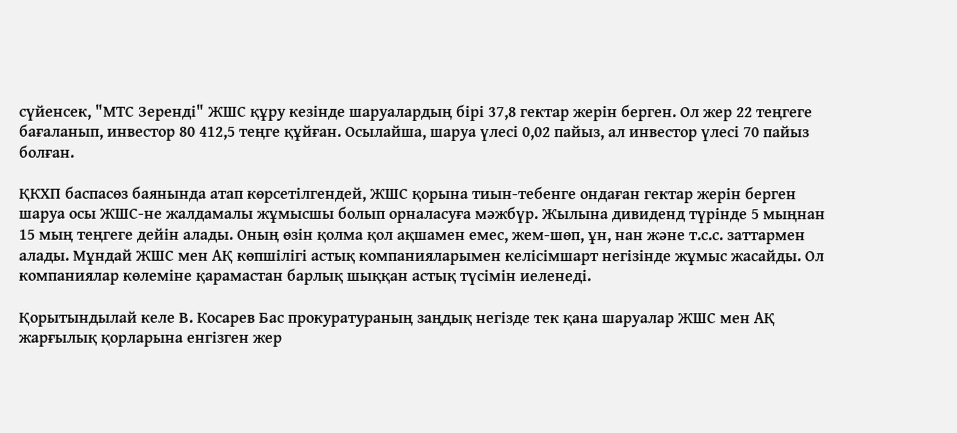сүйенсек, "МТС Зеренді" ЖШС құру кезінде шаруалардың бірі 37,8 гектар жерін берген. Ол жер 22 теңгеге бағаланып, инвестор 80 412,5 теңге құйған. Осылайша, шаруа үлесі 0,02 пайыз, ал инвестор үлесі 70 пайыз болған.

ҚКХП баспасөз баянында атап көрсетілгендей, ЖШС қорына тиын-тебенге ондаған гектар жерін берген шаруа осы ЖШС-не жалдамалы жұмысшы болып орналасуға мәжбүр. Жылына дивиденд түрінде 5 мыңнан 15 мың теңгеге дейін алады. Оның өзін қолма қол ақшамен емес, жем-шөп, ұн, нан және т.с.с. заттармен алады. Мұндай ЖШС мен АҚ көпшілігі астық компанияларымен келісімшарт негізінде жұмыс жасайды. Ол компаниялар көлеміне қарамастан барлық шыққан астық түсімін иеленеді.

Қорытындылай келе В. Косарев Бас прокуратураның заңдық негізде тек қана шаруалар ЖШС мен АҚ жарғылық қорларына енгізген жер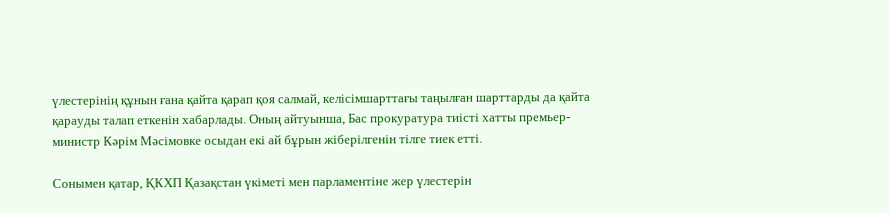үлестерінің құнын ғана қайта қарап қоя салмай, келісімшарттағы таңылған шарттарды да қайта қарауды талап еткенін хабарлады. Оның айтуынша, Бас прокуратура тиісті хатты премьер-министр Кәрім Мәсімовке осыдан екі ай бұрын жіберілгенін тілге тиек етті.

Сонымен қатар, ҚКХП Қазақстан үкіметі мен парламентіне жер үлестерін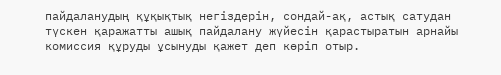пайдаланудың құқықтық негіздерін, сондай-ақ, астық сатудан түскен қаражатты ашық пайдалану жүйесін қарастыратын арнайы комиссия құруды ұсынуды қажет деп көріп отыр.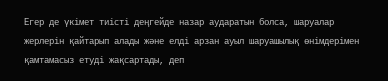Егер де үкімет тиісті деңгейде назар аударатын болса, шаруалар жерлерін қайтарып алады және елді арзан ауыл шаруашылық өнімдерімен қамтамасыз етуді жақсартады, деп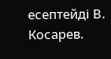есептейді В. Косарев.